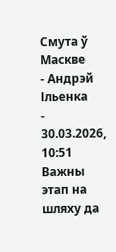Смута ў Маскве
- Андрэй Ільенка
- 30.03.2026, 10:51
Важны этап на шляху да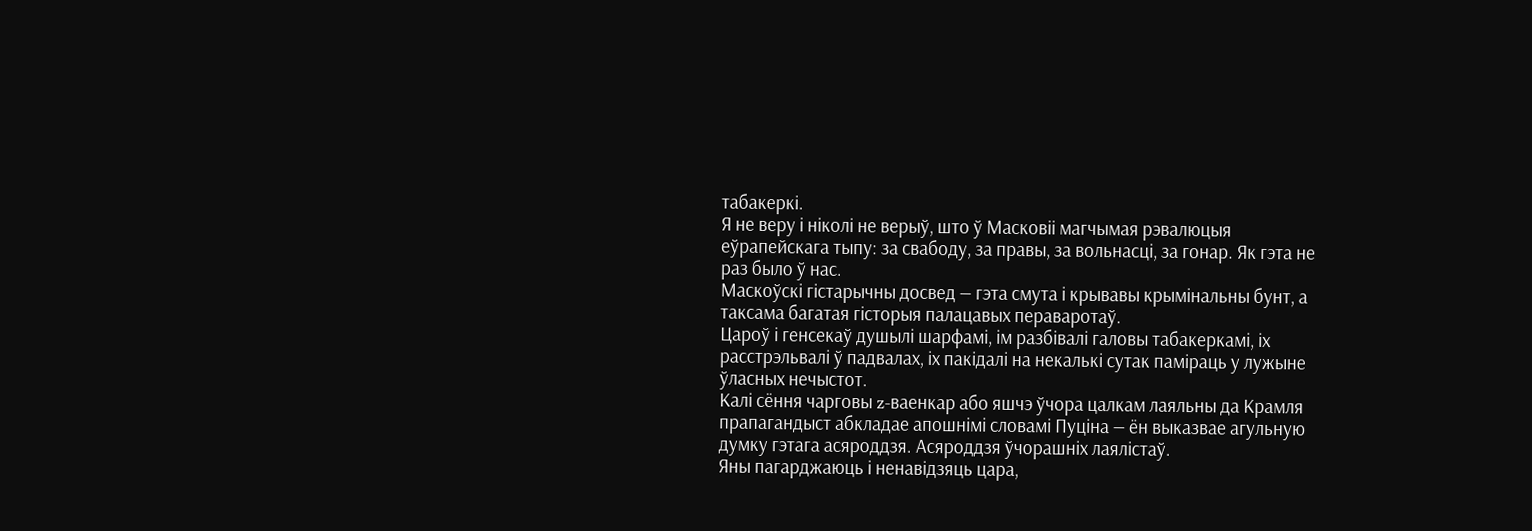табакеркі.
Я не веру і ніколі не верыў, што ў Масковіі магчымая рэвалюцыя еўрапейскага тыпу: за свабоду, за правы, за вольнасці, за гонар. Як гэта не раз было ў нас.
Маскоўскі гістарычны досвед — гэта смута і крывавы крымінальны бунт, а таксама багатая гісторыя палацавых пераваротаў.
Цароў і генсекаў душылі шарфамі, ім разбівалі галовы табакеркамі, іх расстрэльвалі ў падвалах, іх пакідалі на некалькі сутак паміраць у лужыне ўласных нечыстот.
Калі сёння чарговы z-ваенкар або яшчэ ўчора цалкам лаяльны да Крамля прапагандыст абкладае апошнімі словамі Пуціна — ён выказвае агульную думку гэтага асяроддзя. Асяроддзя ўчорашніх лаялістаў.
Яны пагарджаюць і ненавідзяць цара,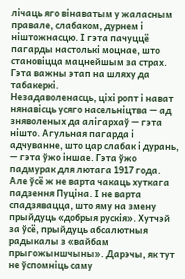лічаць яго вінаватым у жаласным правале, слабаком, дурнем і ніштожнасцю. І гэта пачуццё пагарды настолькі моцнае, што становіцца мацнейшым за страх. Гэта важны этап на шляху да табакеркі.
Незадаволенасць, ціхі ропт і нават нянавісць усяго насельніцтва — ад зняволеных да алігархаў — гэта нішто. Агульная пагарда і адчуванне, што цар слабак і дурань, — гэта ўжо іншае. Гэта ўжо падмурак для лютага 1917 года.
Але ўсё ж не варта чакаць хуткага падзення Пуціна. І не варта спадзявацца, што яму на змену прыйдуць «добрыя рускія». Хутчэй за ўсё, прыйдуць абсалютныя радыкалы з «вайбам прыгожыншчыны». Дарэчы, як тут не ўспомніць саму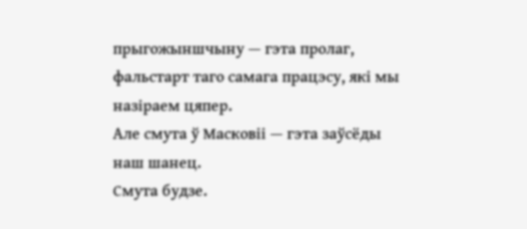прыгожыншчыну — гэта пролаг, фальстарт таго самага працэсу, які мы назіраем цяпер.
Але смута ў Масковіі — гэта заўсёды наш шанец.
Смута будзе.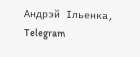Андрэй Ільенка, Telegram